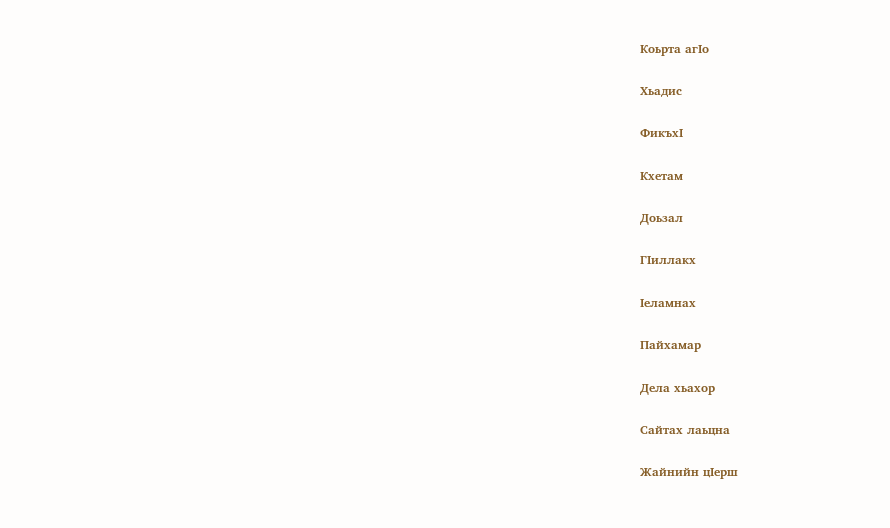Коьрта агIо

Хьадис

ФикъхI

Кхетам

Доьзал

ГIиллакх

Iеламнах

Пайхамар

Дела хьахор

Сайтах лаьцна

Жайнийн цIерш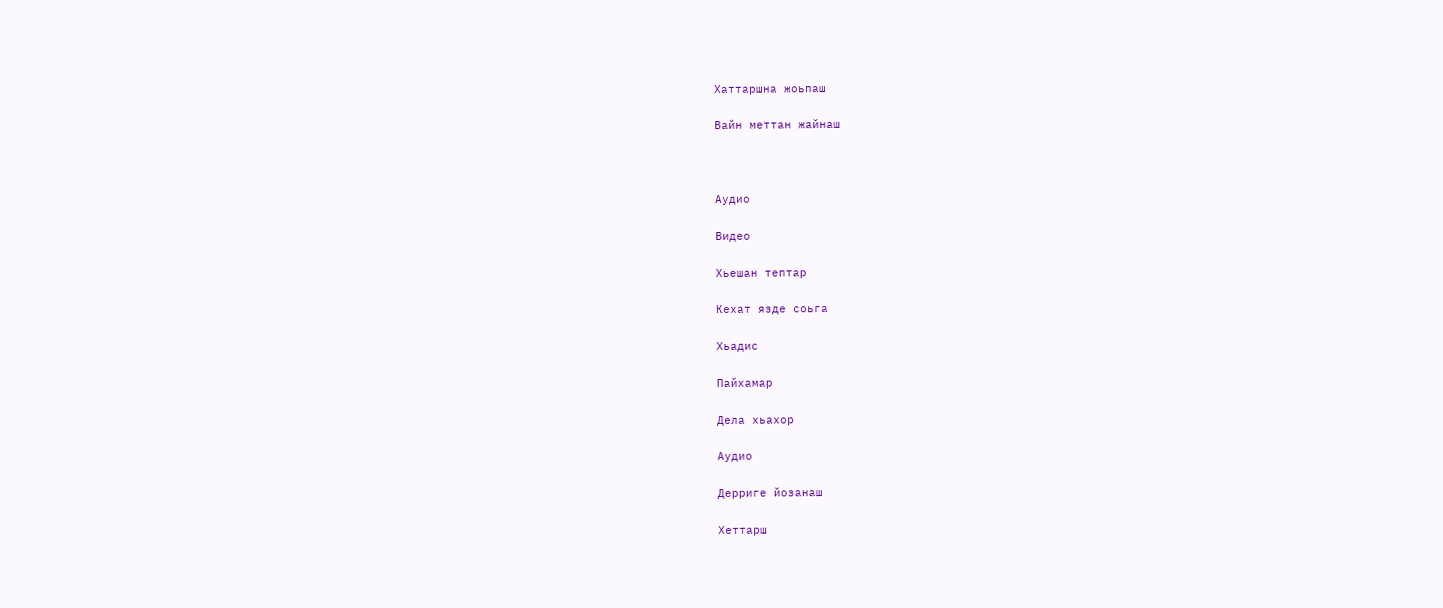Хаттаршна жоьпаш

Вайн меттан жайнаш



Аудио

Видео

Хьешан тептар

Кехат язде соьга

Хьадис

Пайхамар

Дела хьахор

Аудио

Дерриге йозанаш

Хеттарш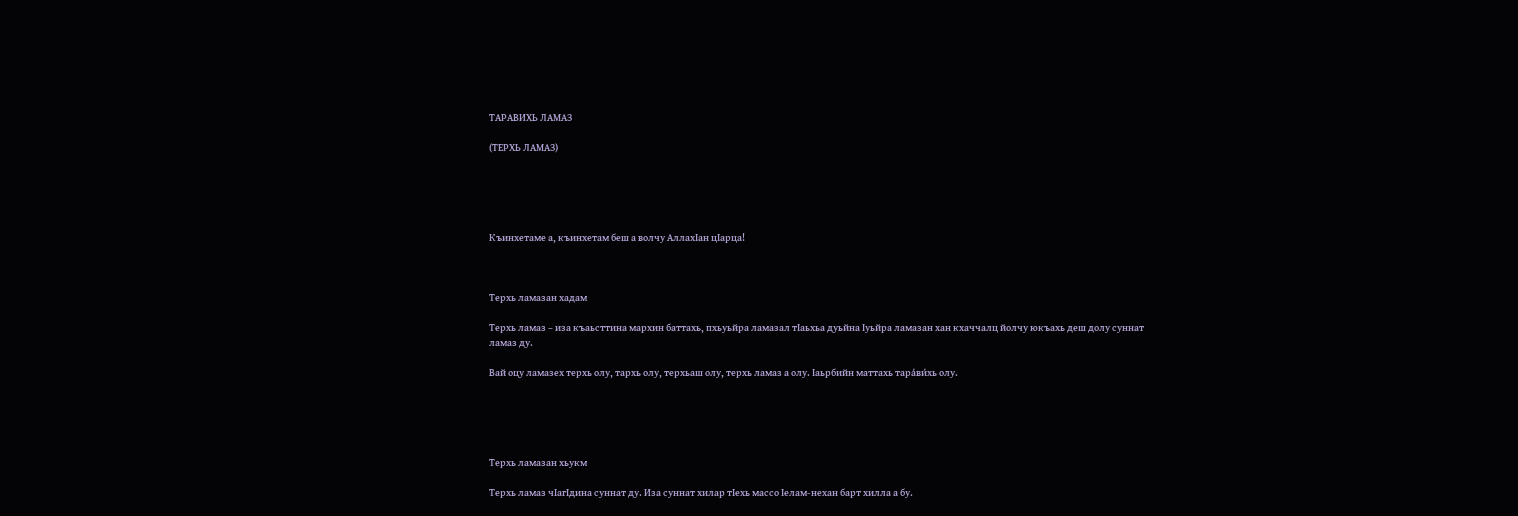ТАРАВИХЬ ЛАМАЗ

(ТЕРХЬ ЛАМАЗ)





Къинхетаме а, къинхетам беш а волчу АллахIан цIарца!



Терхь ламазан хадам

Терхь ламаз – иза къаьсттина мархин баттахь, пхьуьйра ламазал тIаьхьа дуьйна Iуьйра ламазан хан кхаччалц йолчу юкъахь деш долу суннат ламаз ду.

Вай оцу ламазех терхь олу, тархь олу, терхьаш олу, терхь ламаз а олу. Iаьрбийн маттахь тара́ви́хь олу.





Терхь ламазан хьукм

Терхь ламаз чIагIдина суннат ду. Иза суннат хилар тIехь массо Iелам-нехан барт хилла а бу.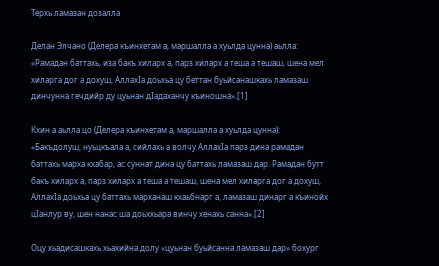Терхь ламазан дозалла

Делан Элчано (Делера къинхетам а, маршалла а хуьлда цунна) аьлла: «Рамадан баттахь, иза бакъ хиларх а, парз хиларх а теша а тешаш, шена мел хиларга дог а дохуш, АллахIа доьхьа цу беттан буьйсанашкахь ламазаш динчунна гечдийр ду цуьнан дIадаханчу къиношна».[1]

Кхин а аьлла цо (Делера къинхетам а, маршалла а хуьлда цунна): «Бакъдолуш, нуьцкъала а, сийлахь а волчу АллахIа парз дина рамадан баттахь марха кхабар, ас суннат дина цу баттахь ламазаш дар. Рамадан бутт бакъ хиларх а, парз хиларх а теша а тешаш, шена мел хиларга дог а дохуш, АллахIа доьхьа цу баттахь марханаш кхаьбнарг а, ламазаш динарг а къинойх цIанлур ву, шен нанас ша доьххьара винчу хенахь санна».[2]

Оцу хьадисашкахь хьахийна долу «цуьнан буьйсанна ламазаш дар» бохург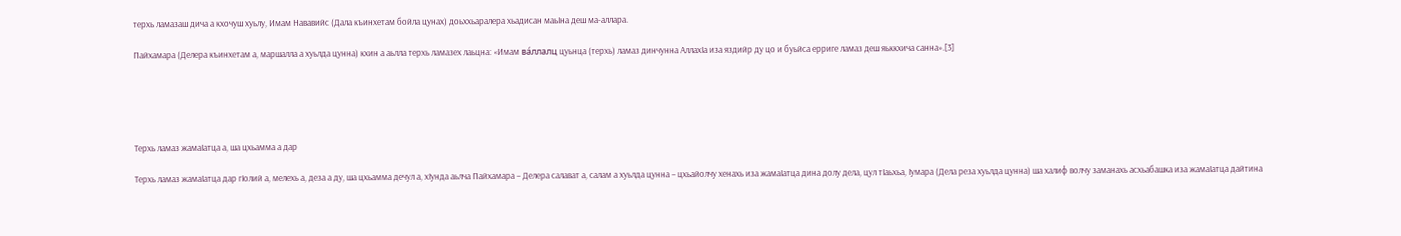терхь ламазаш дича а кхочуш хуьлу, Имам Нававийс (Дала къинхетам бойла цунах) доьххьаралера хьадисан маьIна деш ма-аллара.

Пайхамара (Делера къинхетам а, маршалла а хуьлда цунна) кхин а аьлла терхь ламазех лаьцна: «Имам ва́ллалц цуьнца (терхь) ламаз динчунна АллахIа иза яздийр ду цо и буьйса ерриге ламаз деш яьккхича санна».[3]





Терхь ламаз жамаIатца а, ша цхьамма а дар

Терхь ламаз жамаIатца дар гIолий а, мелехь а, деза а ду, ша цхьамма дечул а, хIунда аьлча Пайхамара – Делера салават а, салам а хуьлда цунна – цхьайолчу хенахь иза жамаIатца дина долу дела, цул тIаьхьа, Iумара (Дела реза хуьлда цунна) ша халиф волчу заманахь асхьабашка иза жамаIатца дайтина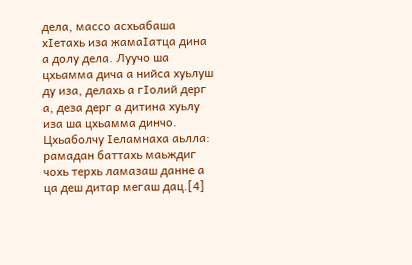дела, массо асхьабаша хIетахь иза жамаIатца дина а долу дела. Луучо ша цхьамма дича а нийса хуьлуш ду иза, делахь а гIолий дерг а, деза дерг а дитина хуьлу иза ша цхьамма динчо. Цхьаболчу Iеламнаха аьлла: рамадан баттахь маьждиг чохь терхь ламазаш данне а ца деш дитар мегаш дац.[4]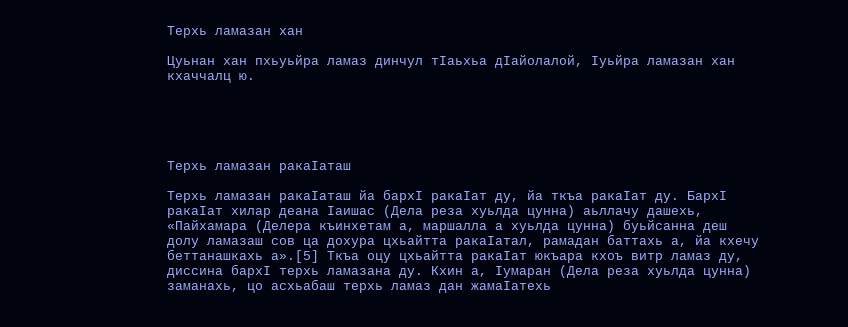Терхь ламазан хан

Цуьнан хан пхьуьйра ламаз динчул тIаьхьа дIайолалой, Iуьйра ламазан хан кхаччалц ю.





Терхь ламазан ракаIаташ

Терхь ламазан ракаIаташ йа бархI ракаIат ду, йа ткъа ракаIат ду. БархI ракаIат хилар деана Iаишас (Дела реза хуьлда цунна) аьллачу дашехь, «Пайхамара (Делера къинхетам а, маршалла а хуьлда цунна) буьйсанна деш долу ламазаш сов ца дохура цхьайтта ракаIатал, рамадан баттахь а, йа кхечу беттанашкахь а».[5] Ткъа оцу цхьайтта ракаIат юкъара кхоъ витр ламаз ду, диссина бархI терхь ламазана ду. Кхин а, Iумаран (Дела реза хуьлда цунна) заманахь, цо асхьабаш терхь ламаз дан жамаIатехь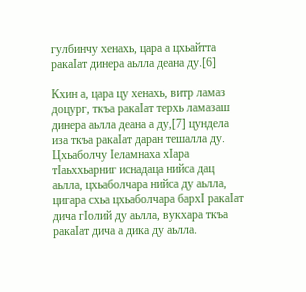гулбинчу хенахь, цара а цхьайтта ракаIат динера аьлла деана ду.[6]

Кхин а, цара цу хенахь, витр ламаз доцург, ткъа ракаIат терхь ламазаш динера аьлла деана а ду,[7] цундела иза ткъа ракаIат даран тешалла ду. Цхьаболчу Iеламнаха хIара тIаьххьарниг иснадаца нийса дац аьлла, цхьаболчара нийса ду аьлла, цигара схьа цхьаболчара бархI ракаIат дича гIолий ду аьлла, вукхара ткъа ракаIат дича а дика ду аьлла.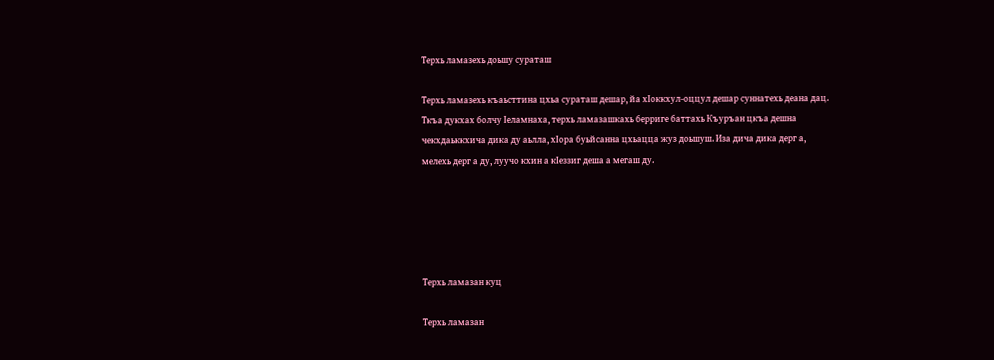Терхь ламазехь доьшу сураташ

Терхь ламазехь къаьсттина цхьа сураташ дешар, йа хIоккхул-оццул дешар суннатехь деана дац. Ткъа дукхах болчу Iеламнаха, терхь ламазашкахь берриге баттахь Къуръан цкъа дешна чекхдаьккхича дика ду аьлла, хIора буьйсанна цхьацца жуз доьшуш. Иза дича дика дерг а, мелехь дерг а ду, луучо кхин а кIеззиг деша а мегаш ду.





Терхь ламазан куц

Терхь ламазан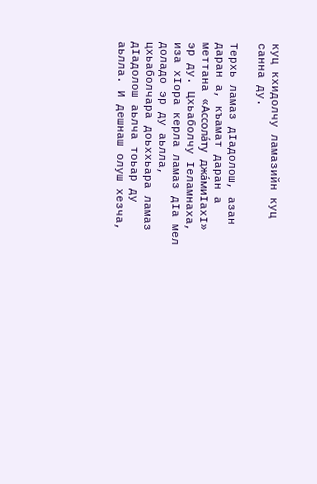куц кхидолчу ламазийн куц санна ду.

Терхь ламаз дIадолош, азан даран а, къамат даран а меттана «Ассола́ту джа́миIахI» эр ду. Цхьаболчу Iеламнаха, иза хIора керла ламаз дIа мел доладо эр ду аьлла, цхьаболчара доьххьара ламаз дIадолош аьлча тоьар ду аьлла. И дешнаш олуш хезча,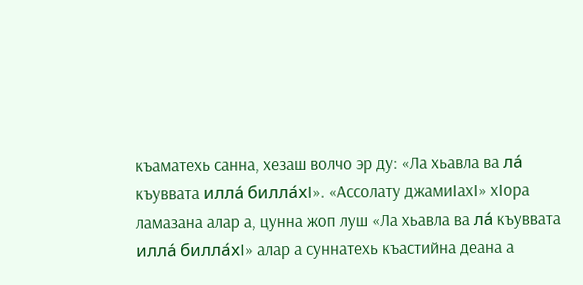къаматехь санна, хезаш волчо эр ду: «Ла хьавла ва ла́ къуввата илла́ билла́хI». «Ассолату джамиIахI» хIора ламазана алар а, цунна жоп луш «Ла хьавла ва ла́ къуввата илла́ билла́хI» алар а суннатехь къастийна деана а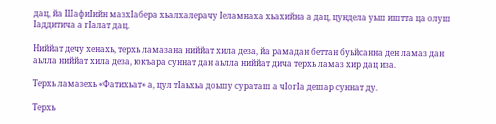дац, йа ШафиIийн мазхIабера хьалхалерачу Iеламнаха хьахийна а дац, цундела уьш иштта ца олуш Iаддитича а гIалат дац.

Ниййат дечу хенахь, терхь ламазана ниййат хила деза, йа рамадан беттан буьйсанна ден ламаз дан аьлла ниййат хила деза, юкъара суннат дан аьлла ниййат дича терхь ламаз хир дац иза.

Терхь ламазехь «Фатихьат» а, цул тIаьхьа доьшу сураташ а чIогIа дешар суннат ду.

Терхь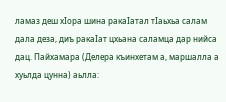ламаз деш хIора шина ракаIатал тIаьхьа салам дала деза, диъ ракаIат цхьана саламца дар нийса дац. Пайхамара (Делера къинхетам а, маршалла а хуьлда цунна) аьлла: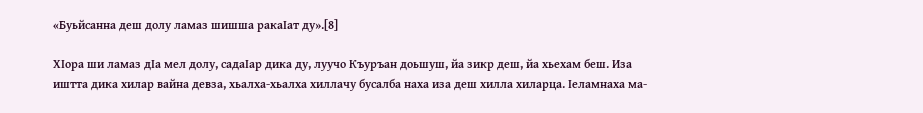«Буьйсанна деш долу ламаз шишша ракаIат ду».[8]

ХIора ши ламаз дIа мел долу, садаIар дика ду, луучо Къуръан доьшуш, йа зикр деш, йа хьехам беш. Иза иштта дика хилар вайна девза, хьалха-хьалха хиллачу бусалба наха иза деш хилла хиларца. Iеламнаха ма-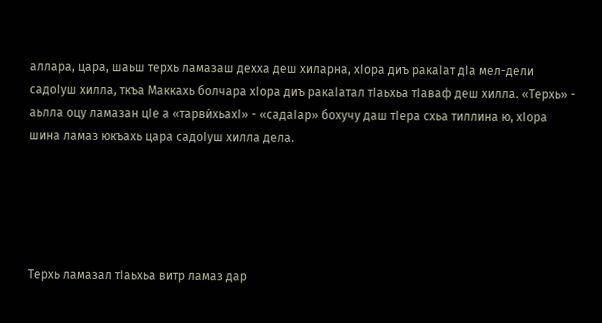аллара, цара, шаьш терхь ламазаш дехха деш хиларна, хIора диъ ракаIат дIа мел-дели садоIуш хилла, ткъа Маккахь болчара хIора диъ ракаIатал тIаьхьа тIаваф деш хилла. «Терхь» - аьлла оцу ламазан цIе а «тарви́хьахI» - «садаIар» бохучу даш тIера схьа тиллина ю, хIора шина ламаз юкъахь цара садоIуш хилла дела.





Терхь ламазал тIаьхьа витр ламаз дар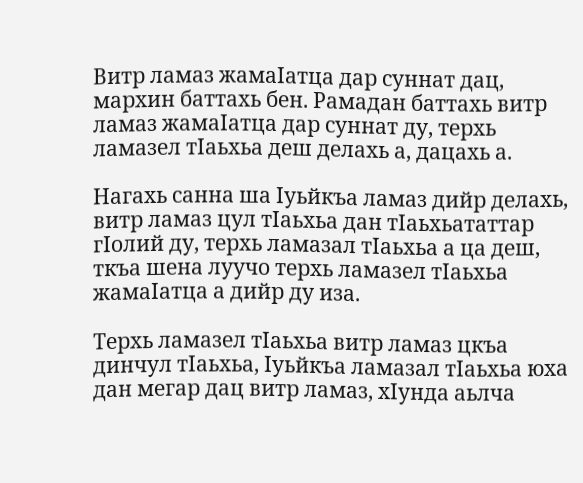Витр ламаз жамаIатца дар суннат дац, мархин баттахь бен. Рамадан баттахь витр ламаз жамаIатца дар суннат ду, терхь ламазел тIаьхьа деш делахь а, дацахь а.

Нагахь санна ша Iуьйкъа ламаз дийр делахь, витр ламаз цул тIаьхьа дан тIаьхьататтар гIолий ду, терхь ламазал тIаьхьа а ца деш, ткъа шена луучо терхь ламазел тIаьхьа жамаIатца а дийр ду иза.

Терхь ламазел тIаьхьа витр ламаз цкъа динчул тIаьхьа, Iуьйкъа ламазал тIаьхьа юха дан мегар дац витр ламаз, хIунда аьлча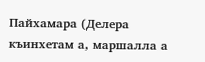Пайхамара (Делера къинхетам а, маршалла а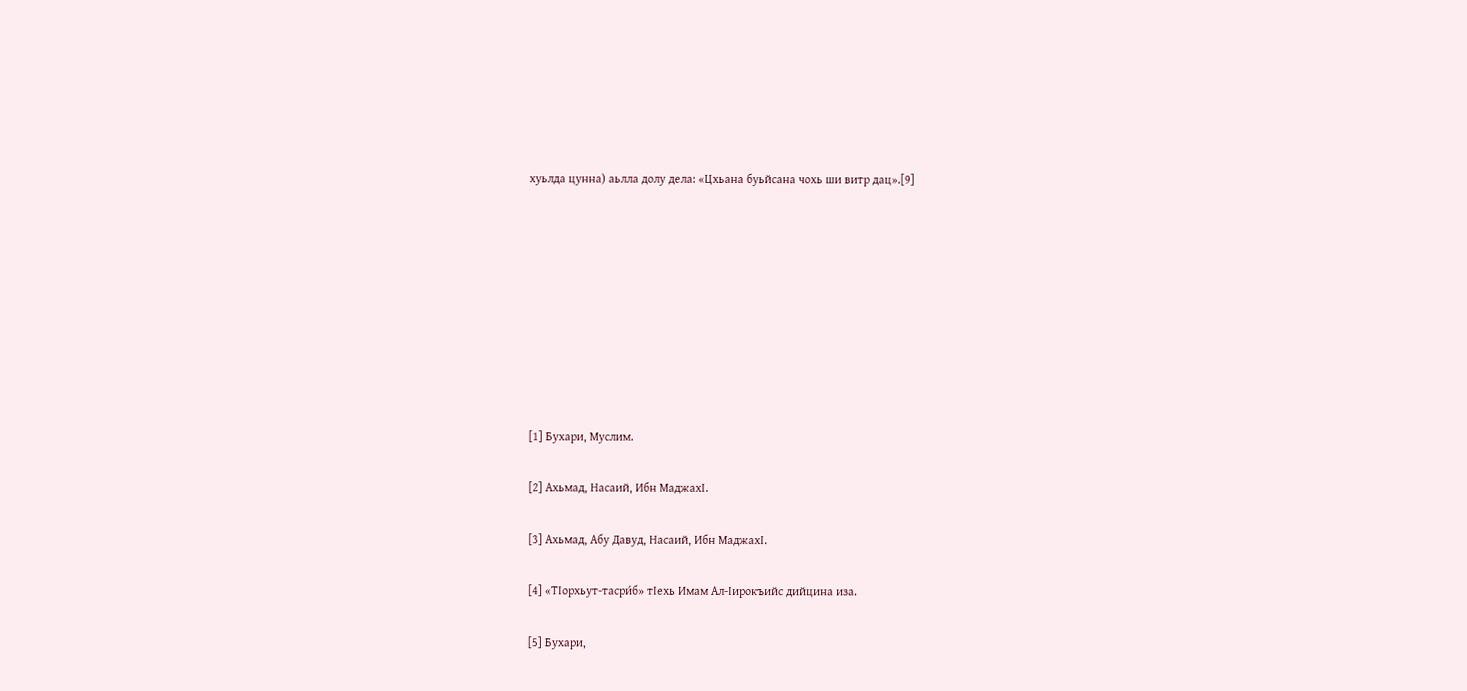хуьлда цунна) аьлла долу дела: «Цхьана буьйсана чохь ши витр дац».[9]









[1] Бухари, Муслим.

[2] Ахьмад, Насаий, Ибн МаджахI.

[3] Ахьмад, Абу Давуд, Насаий, Ибн МаджахI.

[4] «ТIорхьут-тасри́б» тIехь Имам Ал-Iирокъийс дийцина иза.

[5] Бухари,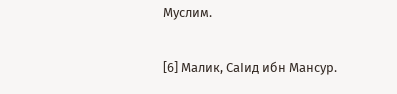Муслим.

[6] Малик, СаIид ибн Мансур.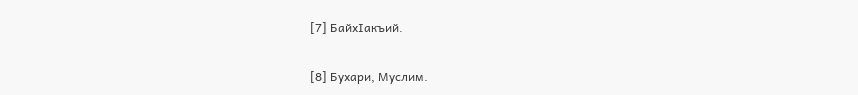[7] БайхIакъий.

[8] Бухари, Муслим.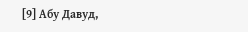[9] Абу Давуд,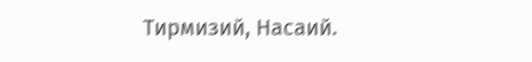Тирмизий, Насаий.